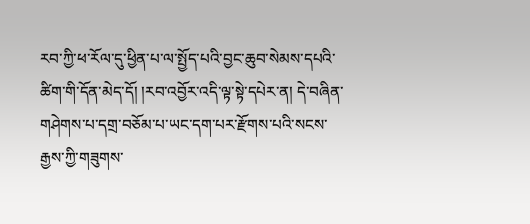རབ་ཀྱི་ཕ་རོལ་དུ་ཕྱིན་པ་ལ་སྤྱོད་པའི་བྱང་ཆུབ་སེམས་དཔའི་ཚིག་གི་དོན་མེད་དོ། །རབ་འབྱོར་འདི་ལྟ་སྟེ་དཔེར་ན། དེ་བཞིན་གཤེགས་པ་དགྲ་བཅོམ་པ་ཡང་དག་པར་རྫོགས་པའི་སངས་རྒྱས་ཀྱི་གཟུགས་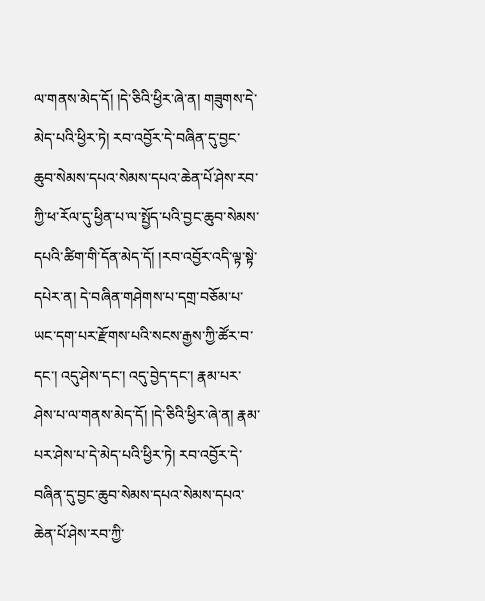ལ་གནས་མེད་དོ། །དེ་ཅིའི་ཕྱིར་ཞེ་ན། གཟུགས་དེ་མེད་པའི་ཕྱིར་ཏེ། རབ་འབྱོར་དེ་བཞིན་དུ་བྱང་ཆུབ་སེམས་དཔའ་སེམས་དཔའ་ཆེན་པོ་ཤེས་རབ་ཀྱི་ཕ་རོལ་དུ་ཕྱིན་པ་ལ་སྤྱོད་པའི་བྱང་ཆུབ་སེམས་དཔའི་ཚིག་གི་དོན་མེད་དོ། །རབ་འབྱོར་འདི་ལྟ་སྟེ་དཔེར་ན། དེ་བཞིན་གཤེགས་པ་དགྲ་བཅོམ་པ་ཡང་དག་པར་རྫོགས་པའི་སངས་རྒྱས་ཀྱི་ཚོར་བ་དང་། འདུ་ཤེས་དང་། འདུ་བྱེད་དང་། རྣམ་པར་ཤེས་པ་ལ་གནས་མེད་དོ། །དེ་ཅིའི་ཕྱིར་ཞེ་ན། རྣམ་པར་ཤེས་པ་དེ་མེད་པའི་ཕྱིར་ཏེ། རབ་འབྱོར་དེ་བཞིན་དུ་བྱང་ཆུབ་སེམས་དཔའ་སེམས་དཔའ་ཆེན་པོ་ཤེས་རབ་ཀྱི་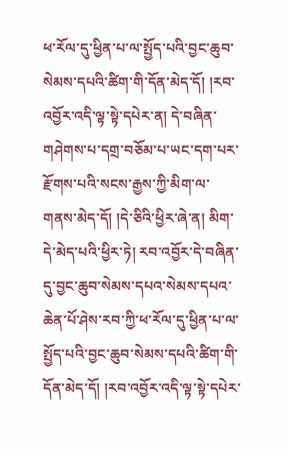ཕ་རོལ་དུ་ཕྱིན་པ་ལ་སྤྱོད་པའི་བྱང་ཆུབ་སེམས་དཔའི་ཚིག་གི་དོན་མེད་དོ། །རབ་འབྱོར་འདི་ལྟ་སྟེ་དཔེར་ན། དེ་བཞིན་གཤེགས་པ་དགྲ་བཅོམ་པ་ཡང་དག་པར་རྫོགས་པའི་སངས་རྒྱས་ཀྱི་མིག་ལ་གནས་མེད་དོ། །དེ་ཅིའི་ཕྱིར་ཞེ་ན། མིག་དེ་མེད་པའི་ཕྱིར་ཏེ། རབ་འབྱོར་དེ་བཞིན་དུ་བྱང་ཆུབ་སེམས་དཔའ་སེམས་དཔའ་ཆེན་པོ་ཤེས་རབ་ཀྱི་ཕ་རོལ་དུ་ཕྱིན་པ་ལ་སྤྱོད་པའི་བྱང་ཆུབ་སེམས་དཔའི་ཚིག་གི་དོན་མེད་དོ། །རབ་འབྱོར་འདི་ལྟ་སྟེ་དཔེར་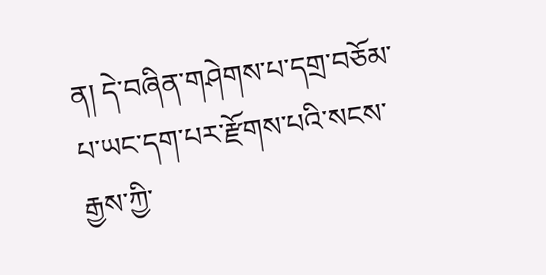ན། དེ་བཞིན་གཤེགས་པ་དགྲ་བཅོམ་པ་ཡང་དག་པར་རྫོགས་པའི་སངས་རྒྱས་ཀྱི་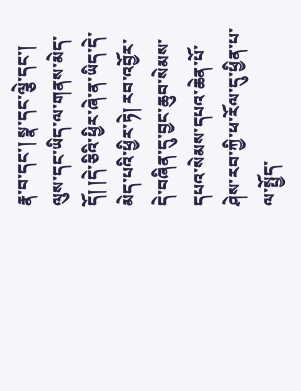རྣ་བ་དང་། སྣ་དང་ལྕེ་དང་། ལུས་དང་ཡིད་ལ་གནས་མེད་དོ། །དེ་ཅིའི་ཕྱིར་ཞེ་ན་ཡིད་དེ་མེད་པའི་ཕྱིར་ཏེ། རབ་འབྱོར་དེ་བཞིན་དུ་བྱང་ཆུབ་སེམས་དཔའ་སེམས་དཔའ་ཆེན་པོ་ཤེས་རབ་ཀྱི་ཕ་རོལ་དུ་ཕྱིན་པ་ལ་སྤྱོད་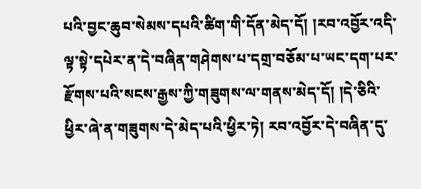པའི་བྱང་ཆུབ་སེམས་དཔའི་ཚིག་གི་དོན་མེད་དོ། །རབ་འབྱོར་འདི་ལྟ་སྟེ་དཔེར་ན་དེ་བཞིན་གཤེགས་པ་དགྲ་བཅོམ་པ་ཡང་དག་པར་རྫོགས་པའི་སངས་རྒྱས་ཀྱི་གཟུགས་ལ་གནས་མེད་དོ། །དེ་ཅིའི་ཕྱིར་ཞེ་ན་གཟུགས་དེ་མེད་པའི་ཕྱིར་ཏེ། རབ་འབྱོར་དེ་བཞིན་དུ་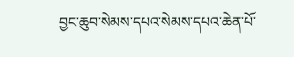བྱང་ཆུབ་སེམས་དཔའ་སེམས་དཔའ་ཆེན་པོ་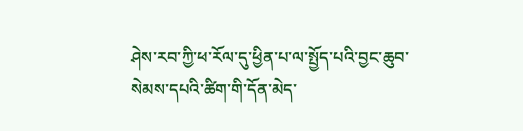ཤེས་རབ་ཀྱི་ཕ་རོལ་དུ་ཕྱིན་པ་ལ་སྤྱོད་པའི་བྱང་ཆུབ་སེམས་དཔའི་ཚིག་གི་དོན་མེད་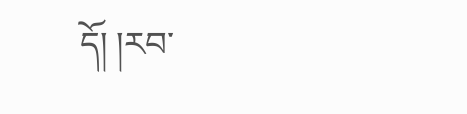དོ། །རབ་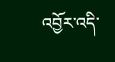འབྱོར་འདི་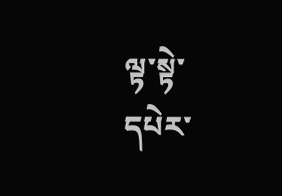ལྟ་སྟེ་དཔེར་